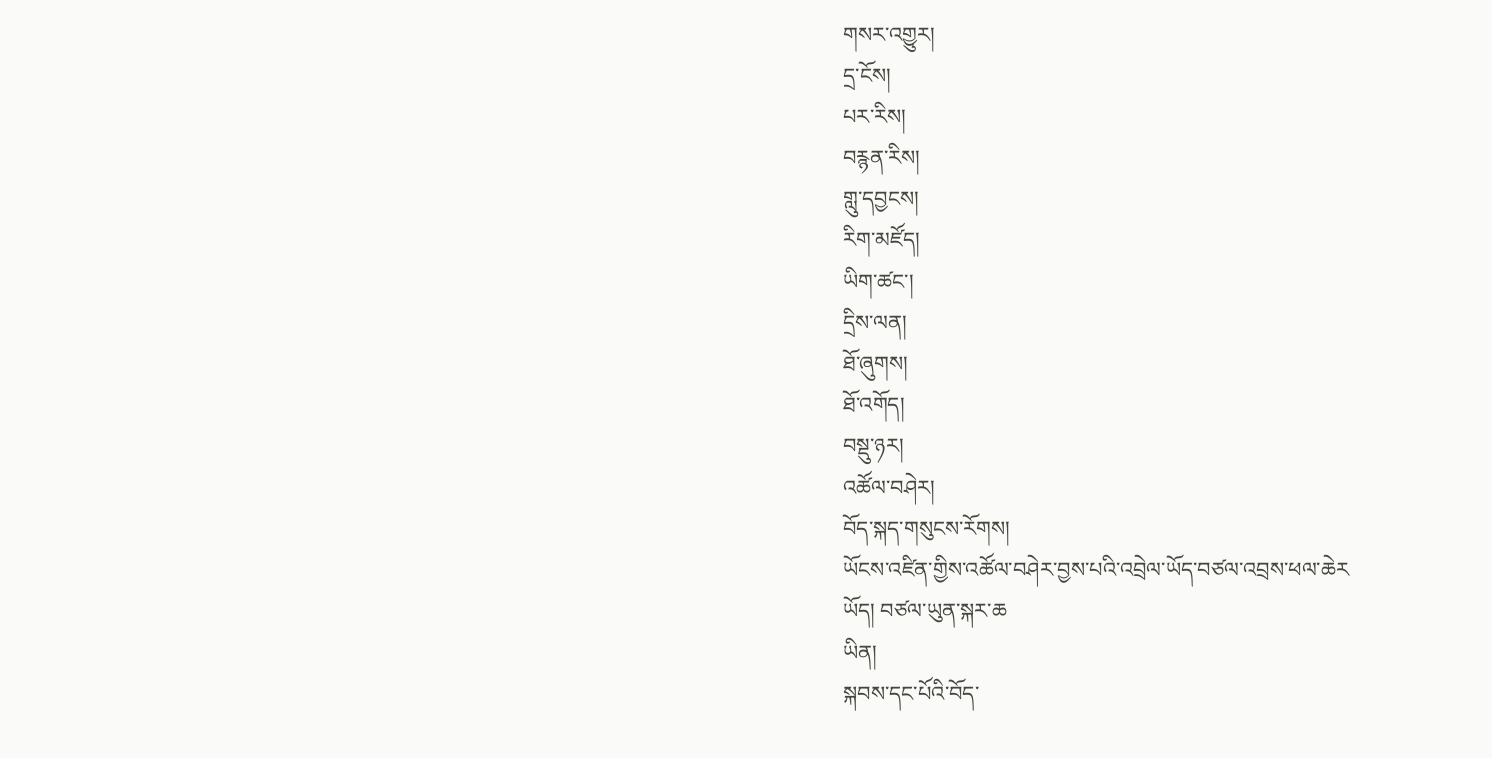གསར་འགྱུར།
དྲ་ངོས།
པར་རིས།
བརྙན་རིས།
གླུ་དབྱངས།
རིག་མཛོད།
ཡིག་ཚང་།
དྲིས་ལན།
ཐོ་ཞུགས།
ཐོ་འགོད།
བསྡུ་ཉར།
འཚོལ་བཤེར།
བོད་སྐད་གསུངས་རོགས།
ཡོངས་འཛིན་གྱིས་འཚོལ་བཤེར་བྱས་པའི་འབྲེལ་ཡོད་བཙལ་འབྲས་ཕལ་ཆེར
ཡོད། བཙལ་ཡུན་སྐར་ཆ
ཡིན།
སྐབས་དང་པོའི་བོད་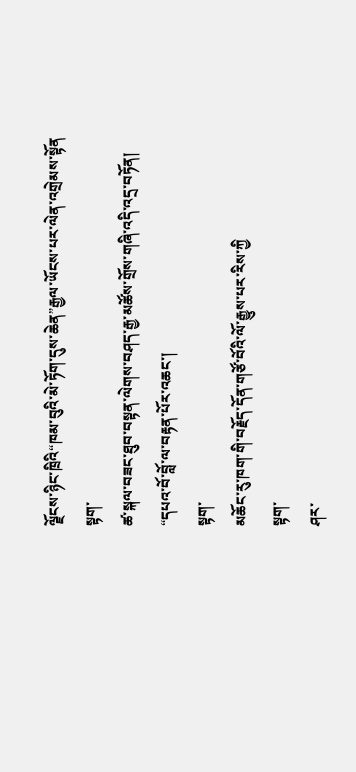ལྗོངས་ཉིང་ཁྲིའི“ཁམ་བུའི་མེ་ཏོག་དུས་ཆེན”རྒྱལ་ཡོངས་པར་ལེན་འགྲེམས་སྟོན
སྟག་
ཚ་སྐལ་བཟང་ཐུབ་བསྟན་ལེགས་བཤད་རྒྱ་མཚོས་གྲོས་གཞི་འདི་འདྲ་བཏོན།
“དཔའ་བོ་བློ་ལ་བརྟན་པོར་འཆང་།
སྟག་
མཆོང་རུ་ཁག་གི་བརྗོད་དོན་གཙོ་བོའི་ལོ་རྒྱུས་པར་རིས་ཀྱི
སྟག་
ཤར་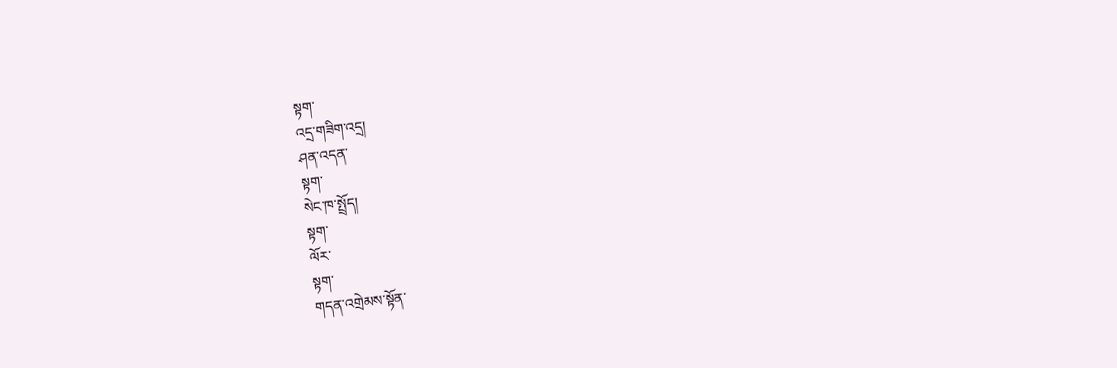སྟག་
འདྲ་གཟིག་འདྲ།
ཤན་འདན་
སྟག་
སེང་ཁ་སྤྲོད།
སྟག་
ལོར་
སྟག་
གདན་འགྲེམས་སྟོན་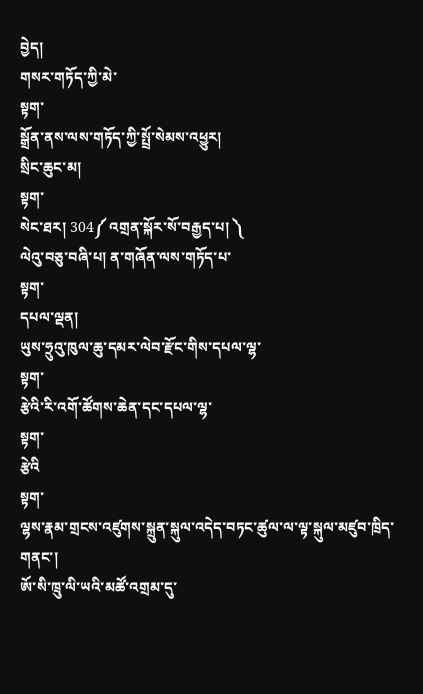བྱེད།
གསར་གཏོད་ཀྱི་མེ་
སྟག་
སྒྲོན་ནས་ལས་གཏོད་ཀྱི་སྤྲོ་སེམས་འཕྱུར།
སྲིང་ཆུང་མ།
སྟག་
སེང་ཐར། 304༼ འགྲན་སྐོར་སོ་བརྒྱད་པ། ༽
ལེའུ་བཅུ་བཞི་པ། ན་གཞོན་ལས་གཏོད་པ་
སྟག་
དཔལ་ལྡན།
ཡུས་ཧྲུའུ་ཁུལ་ཆུ་དམར་ལེབ་རྫོང་གིས་དཔལ་ལྷ་
སྟག་
རྩེའི་རི་འགོ་ཚོགས་ཆེན་དང་དཔལ་ལྷ་
སྟག་
རྩེའི
སྟག་
ལྷས་རྣམ་གྲངས་འཛུགས་སྐྲུན་སྐུལ་འདེད་བཏང་ཚུལ་ལ་ལྟ་སྐུལ་མཛུབ་ཁྲིད་གནང་།
ཨོ་སི་ཁྲུ་ལི་ཡའི་མཚོ་འགྲམ་དུ་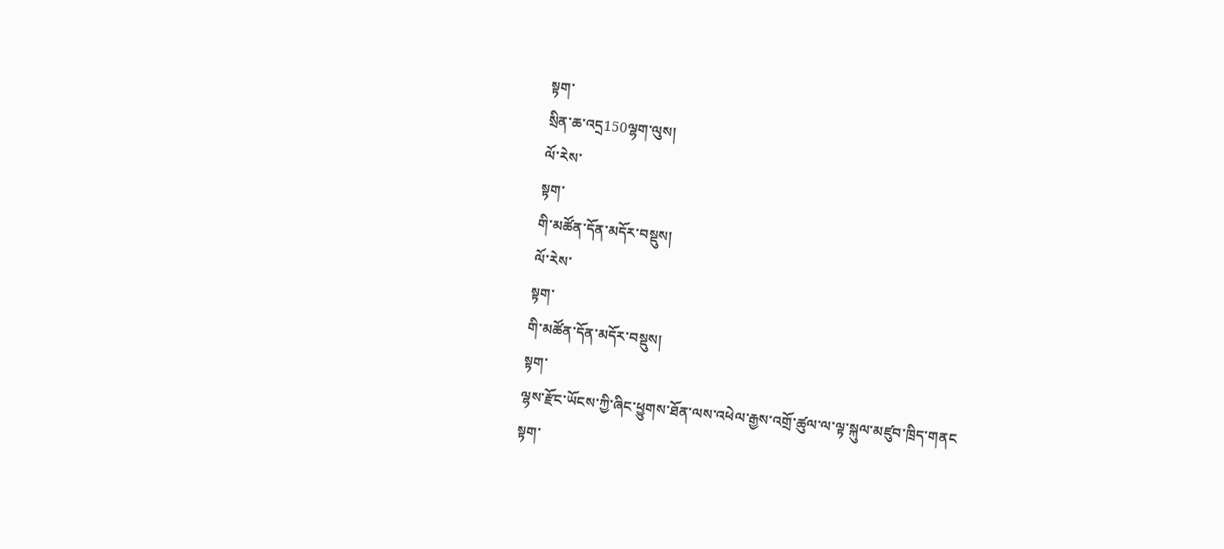སྟག་
སྲིན་ཆ་འདྲ150ལྷག་ལུས།
ལོ་རེས་
སྟག་
གི་མཚོན་དོན་མདོར་བསྡུས།
ལོ་རེས་
སྟག་
གི་མཚོན་དོན་མདོར་བསྡུས།
སྟག་
ལྷས་རྫོང་ཡོངས་ཀྱི་ཞིང་ཕྱུགས་ཐོན་ལས་འཕེལ་རྒྱས་འགྲོ་ཚུལ་ལ་ལྟ་སྐུལ་མཛུབ་ཁྲིད་གནང
སྟག་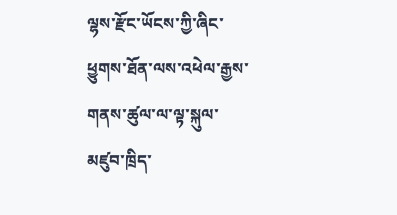ལྷས་རྫོང་ཡོངས་ཀྱི་ཞིང་ཕྱུགས་ཐོན་ལས་འཕེལ་རྒྱས་གནས་ཚུལ་ལ་ལྟ་སྐུལ་མཛུབ་ཁྲིད་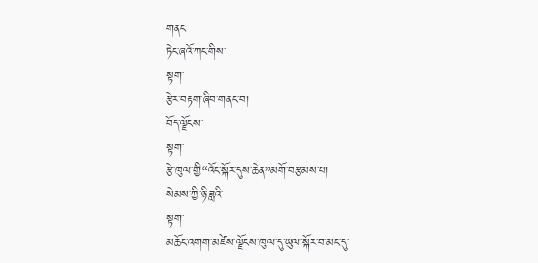གནང
ཏེང་ཞའོ་ཀང་གིས་
སྟག་
རྩེར་བརྟག་ཞིབ་གནང་བ།
བོད་ལྗོངས་
སྟག་
རྩེ་ཁུལ་གྱི“འོང་སྐོར་དུས་ཆེན”མགོ་བརྩམས་པ།
སེམས་ཀྱི་ཉི་ཟླའི་
སྟག་
མཆོང་འགག་མཛེས་ལྗོངས་ཁུལ་དུ་ཡུལ་སྐོར་བ་མང་དུ་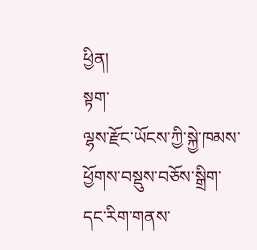ཕྱིན།
སྟག་
ལྷས་རྫོང་ཡོངས་ཀྱི་སྐྱེ་ཁམས་ཕྱོགས་བསྡུས་བཅོས་སྒྲིག་དང་རིག་གནས་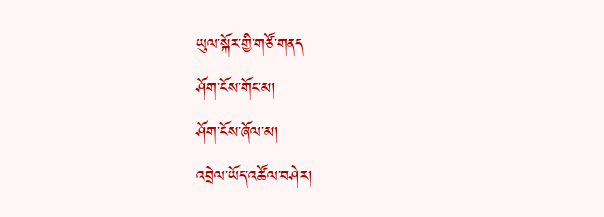ཡུལ་སྐོར་གྱི་གཙོ་གནད
ཤོག་ངོས་གོང་མ།
ཤོག་ངོས་ཞོལ་མ།
འབྲེལ་ཡོད་འཚོལ་བཤེར།